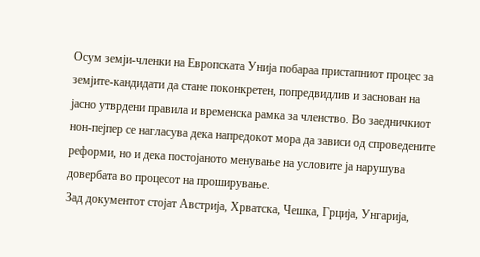Осум земји-членки на Европската Унија побараа пристапниот процес за земјите-кандидати да стане поконкретен, попредвидлив и заснован на јасно утврдени правила и временска рамка за членство. Во заедничкиот нон-пејпер се нагласува дека напредокот мора да зависи од спроведените реформи, но и дека постојаното менување на условите ја нарушува довербата во процесот на проширување.
Зад документот стојат Австрија, Хрватска, Чешка, Грција, Унгарија,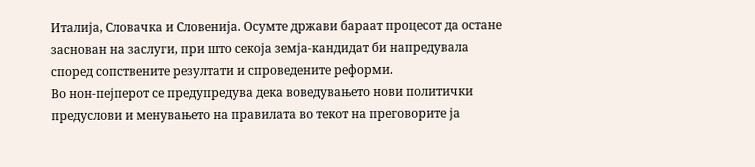Италија, Словачка и Словенија. Осумте држави бараат процесот да остане заснован на заслуги, при што секоја земја-кандидат би напредувала според сопствените резултати и спроведените реформи.
Во нон-пејперот се предупредува дека воведувањето нови политички предуслови и менувањето на правилата во текот на преговорите ја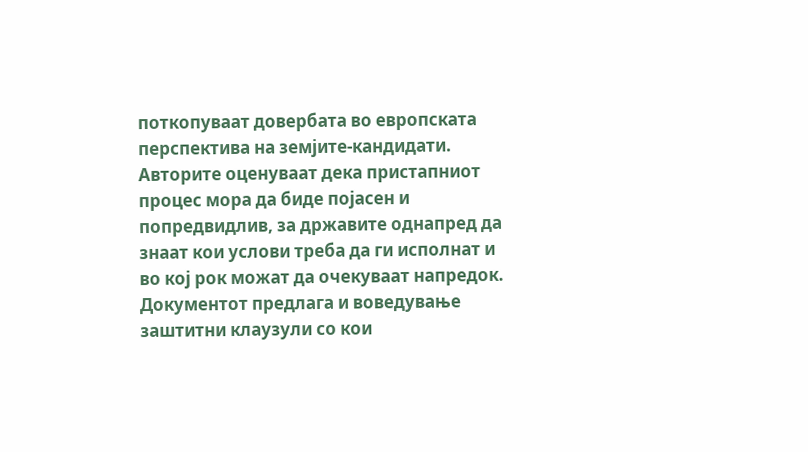поткопуваат довербата во европската перспектива на земјите-кандидати. Авторите оценуваат дека пристапниот процес мора да биде појасен и попредвидлив, за државите однапред да знаат кои услови треба да ги исполнат и во кој рок можат да очекуваат напредок.
Документот предлага и воведување заштитни клаузули со кои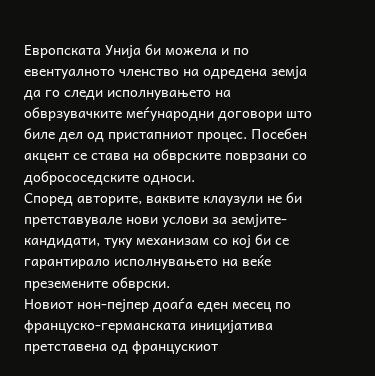Европската Унија би можела и по евентуалното членство на одредена земја да го следи исполнувањето на обврзувачките меѓународни договори што биле дел од пристапниот процес. Посебен акцент се става на обврските поврзани со добрососедските односи.
Според авторите, ваквите клаузули не би претставувале нови услови за земјите-кандидати, туку механизам со кој би се гарантирало исполнувањето на веќе преземените обврски.
Новиот нон-пејпер доаѓа еден месец по француско-германската иницијатива претставена од францускиот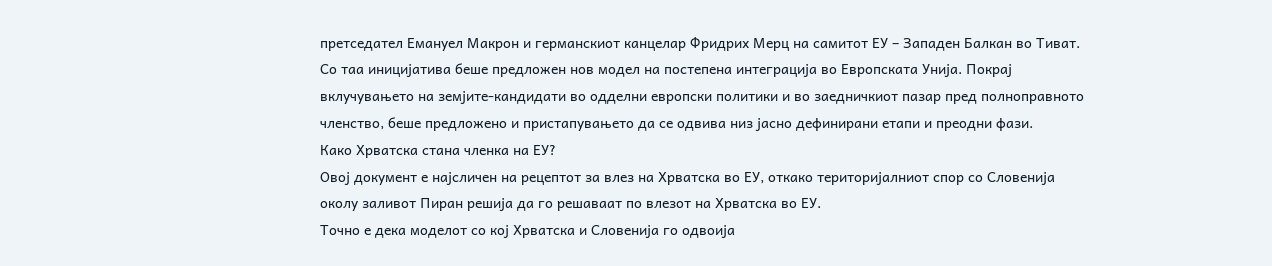претседател Емануел Макрон и германскиот канцелар Фридрих Мерц на самитот ЕУ – Западен Балкан во Тиват.
Со таа иницијатива беше предложен нов модел на постепена интеграција во Европската Унија. Покрај вклучувањето на земјите-кандидати во одделни европски политики и во заедничкиот пазар пред полноправното членство, беше предложено и пристапувањето да се одвива низ јасно дефинирани етапи и преодни фази.
Како Хрватска стана членка на ЕУ?
Овој документ е најсличен на рецептот за влез на Хрватска во ЕУ, откако територијалниот спор со Словенија околу заливот Пиран решија да го решаваат по влезот на Хрватска во ЕУ.
Точно е дека моделот со кој Хрватска и Словенија го одвоија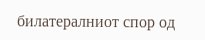билатералниот спор од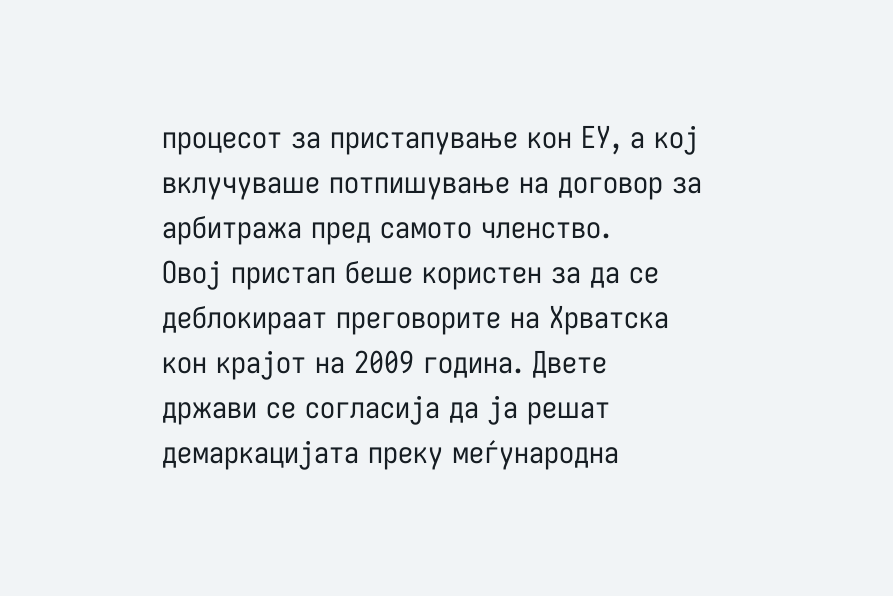процесот за пристапување кон ЕУ, а кој вклучуваше потпишување на договор за арбитража пред самото членство.
Овој пристап беше користен за да се деблокираат преговорите на Хрватска кон крајот на 2009 година. Двете држави се согласија да ја решат демаркацијата преку меѓународна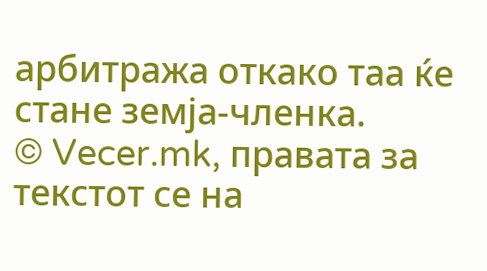арбитража откако таа ќе стане земја-членка.
© Vecer.mk, правата за текстот се на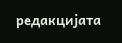редакцијата